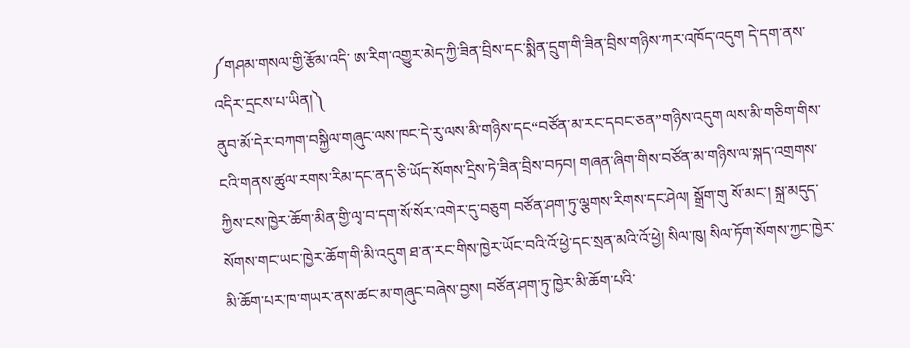༼གཤམ་གསལ་གྱི་རྩོམ་འདི་ ཨ་རིག་འགྱུར་མེད་ཀྱི་ཟིན་བྲིས་དང་སྨིན་དྲུག་གི་ཟིན་བྲིས་གཉིས་ཀར་འཁོད་འདུག དེ་དག་ནས་འདིར་དྲངས་པ་ཡིན།༽
ནུབ་མོ་དེར་བཀག་བསྐྱིལ་གཞུང་ལས་ཁང་དེ་རུ་ལས་མི་གཉིས་དང“བཙོན་མ་རང་དབང་ཅན”གཉིས་འདུག ལས་མི་གཅིག་གིས་ངའི་གནས་ཚུལ་རགས་རིམ་དང་ནད་ཅི་ཡོད་སོགས་དྲིས་ཏེ་ཟིན་བྲིས་བཏབ། གཞན་ཞིག་གིས་བཙོན་མ་གཉིས་ལ་སྐད་འགྲགས་ཀྱིས་ངས་ཁྱེར་ཆོག་མིན་གྱི་ལྭ་བ་དག་སོ་སོར་འགེར་དུ་བཅུག བཙོན་ཤག་ཏུ་ལྕགས་རིགས་དང་ཤེལ། སྒྲོག་གུ སོ་མང་། སྐྲ་མདུད་སོགས་གང་ཡང་ཁྱེར་ཆོག་གི་མི་འདུག ཐ་ན་རང་གིས་ཁྱེར་ཡོང་བའི་འོ་ཕྱེ་དང་སྲན་མའི་འོ་ཕྱེ། སིལ་ཁུ། སིལ་ཏོག་སོགས་ཀྱང་ཁྱེར་མི་ཆོག་པར་ཁ་གཡར་ནས་ཚང་མ་གཞུང་བཞེས་བྱས། བཙོན་ཤག་ཏུ་ཁྱེར་མི་ཆོག་པའི་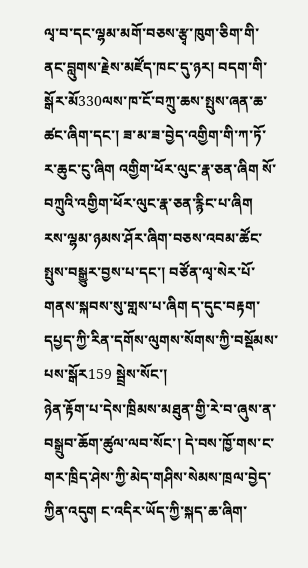ལྭ་བ་དང་ལྷམ་མགོ་བཅས་རྩྭ་ཁུག་ཅིག་གི་ནང་བླུགས་རྗེས་མཛོད་ཁང་དུ་ཉར། བདག་གི་སྒོར་མོ330ལས་ཁ་ངོ་བཀྲུ་ཆས་སྤུས་ཞན་ཆ་ཚང་ཞིག་དང་། ཟ་མ་ཟ་བྱེད་འགྱིག་གི་ཀ་ཏོ་ར་ཆུང་ངུ་ཞིག འགྱིག་ཕོར་ལུང་རྣ་ཅན་ཞིག སོ་བཀྲུའི་འགྱིག་ཕོར་ལུང་རྣ་ཅན་རྙིང་པ་ཞིག རས་ལྷམ་ཉམས་ཤོར་ཞིག་བཅས་འབམ་ཚོང་སྤུས་བསྒྱུར་བྱས་པ་དང་། བཙོན་ལྭ་སེར་པོ་གནས་སྐབས་སུ་གླས་པ་ཞིག ད་དུང་བརྟག་དཔྱད་ཀྱི་རིན་དགོས་ལུགས་སོགས་ཀྱི་བསྡོམས་པས་སྒོར159 སྦྲེས་སོང་།
ཉེན་རྟོག་པ་དེས་ཁྲིམས་མཐུན་གྱི་རེ་བ་ཞུས་ན་བསྒྲུབ་ཆོག་ཚུལ་ལབ་སོང་། དེ་བས་ཁྱོ་གས་ང་གར་ཁྲིད་ཤེས་ཀྱི་མེད་གཤིས་སེམས་ཁྲལ་བྱེད་ཀྱིན་འདུག ང་འདིར་ཡོད་ཀྱི་སྐད་ཆ་ཞིག་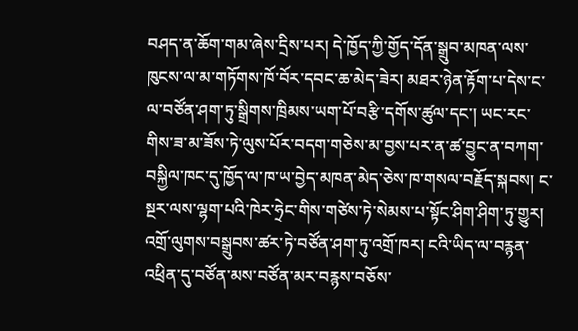བཤད་ན་ཆོག་གམ་ཞེས་དྲིས་པར། དེ་ཁྱོད་ཀྱི་གྱོད་དོན་སྒྲུབ་མཁན་ལས་ཁུངས་ལ་མ་གཏོགས་ཁོ་བོར་དབང་ཆ་མེད་ཟེར། མཐར་ཉེན་རྟོག་པ་དེས་ང་ལ་བཙོན་ཤག་ཏུ་སྒྲིགས་ཁྲིམས་ཡག་པོ་བརྩི་དགོས་ཚུལ་དང་། ཡང་རང་གིས་ཟ་མ་ཟོས་ཏེ་ལུས་པོར་བདག་གཅེས་མ་བྱས་པར་ན་ཚ་བྱུང་ན་བཀག་བསྐྱིལ་ཁང་དུ་ཁྱོད་ལ་ཁ་ཡ་བྱེད་མཁན་མེད་ཅེས་ཁ་གསལ་བརྗོད་སྐབས། ང་སྔར་ལས་ལྷག་པའི་ཁེར་ཧྲེང་གིས་གཙེས་ཏེ་སེམས་པ་སྟོང་ཤིག་ཤིག་ཏུ་གྱུར། འགྲོ་ལུགས་བསྒྲུབས་ཚར་ཏེ་བཙོན་ཤག་ཏུ་འགྲོ་ཁར། ངའི་ཡིད་ལ་བརྙན་འཕྲིན་དུ་བཙོན་མས་བཙོན་མར་བརྙས་བཅོས་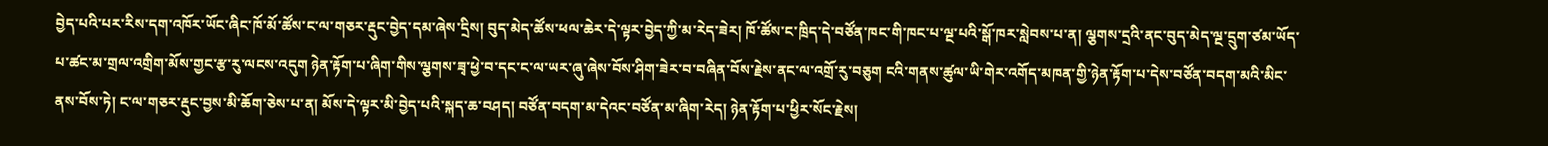བྱེད་པའི་པར་རིས་དག་འཁོར་ཡོང་ཞིང་ཁོ་མོ་ཚོས་ང་ལ་གཅར་རྡུང་བྱེད་དམ་ཞེས་དྲིས། བུད་མེད་ཚོས་ཕལ་ཆེར་དེ་ལྟར་བྱེད་ཀྱི་མ་རེད་ཟེར། ཁོ་ཚོས་ང་ཁྲིད་དེ་བཙོན་ཁང་གི་ཁང་པ་ལྔ་པའི་སྒོ་ཁར་སླེབས་པ་ན། ལྕགས་དྲའི་ནང་བུད་མེད་ལྔ་དྲུག་ཙམ་ཡོད་པ་ཚང་མ་གྲལ་འགྲིག་མོས་གྱང་རྩ་རུ་ལངས་འདུག ཉེན་རྟོག་པ་ཞིག་གིས་ལྕགས་ཟྭ་ཕྱེ་བ་དང་ང་ལ་ཡར་ཞུ་ཞེས་བོས་ཤིག་ཟེར་བ་བཞིན་བོས་རྗེས་ནང་ལ་འགྲོ་རུ་བཅུག ངའི་གནས་ཚུལ་ཡི་གེར་འགོད་མཁན་གྱི་ཉེན་རྟོག་པ་དེས་བཙོན་བདག་མའི་མིང་ནས་བོས་ཏེ། ང་ལ་གཅར་རྡུང་བྱས་མི་ཆོག་ཅེས་པ་ན། མོས་དེ་ལྟར་མི་བྱེད་པའི་སྐད་ཆ་བཤད། བཙོན་བདག་མ་དེའང་བཙོན་མ་ཞིག་རེད། ཉེན་རྟོག་པ་ཕྱིར་སོང་རྗེས།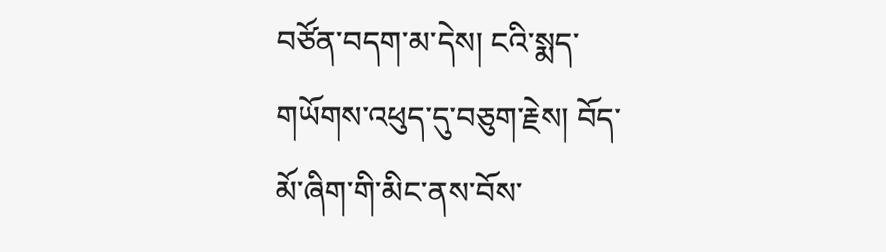བཙོན་བདག་མ་དེས། ངའི་སྨད་གཡོགས་འཕུད་དུ་བཅུག་རྗེས། བོད་མོ་ཞིག་གི་མིང་ནས་བོས་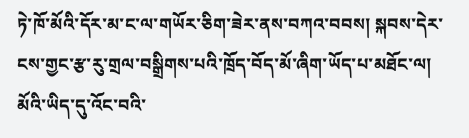ཏེ་ཁོ་མོའི་དོར་མ་ང་ལ་གཡོར་ཅིག་ཟེར་ནས་བཀའ་བབས། སྐབས་དེར་ངས་གྱང་རྩ་རུ་གྲལ་བསྒྲིགས་པའི་ཁྲོད་བོད་མོ་ཞིག་ཡོད་པ་མཐོང་ལ། མོའི་ཡིད་དུ་འོང་བའི་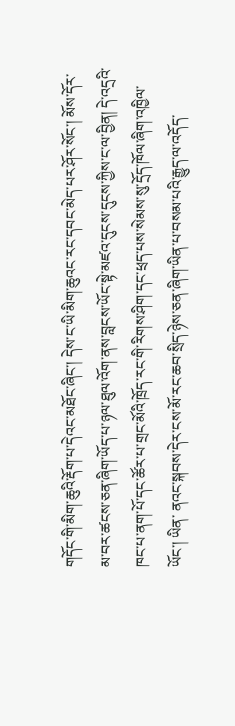གདོང་གི་མིག་ཆུའི་རྡོག་པ་དེའང་མཐོང་ཞིང་། དེས་ང་ཡི་མིག་ཆུའང་རང་དབང་མེད་པར་ཤོར་སོང་། མོས་དོར་མ་བར་ཚངས་ཅན་ཞིག་ཡོད་པ་ཉལ་ཐུལ་འོག་ནས་བླངས་ཡོང་སྟེ་མཛའ་དུངས་དུངས་ཀྱིས་ང་ལ་བྱིན། དེ་འདྲའི་ཁང་པ་ནག་པོ་དང་ཚོར་པ་གྲང་མོའི་ཁྲོད་རང་གི་རིགས་ཤིག་དང་ཕྲད་པས་སེམས་སུ་དྲོད་ཁོལ་ཞིག་འཁྱིལ་ཡོང་། ཡིན་ ནའང་སྐབས་དེར་ངས་མོ་རང་ཆབ་སྲིད་ཉེས་ཅན་ཞིག་ཡིན་པ་བསམ་པའི་རྒྱུད་ལ་འདོད་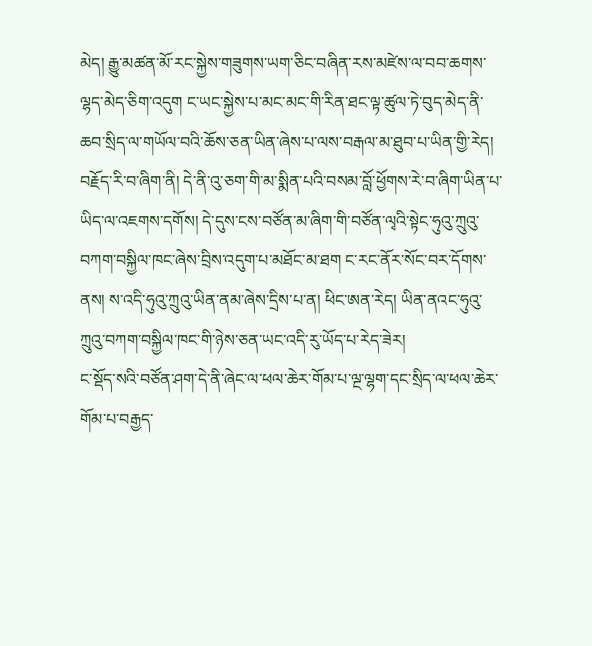མེད། རྒྱུ་མཚན་མོ་རང་སྐྱེས་གཟུགས་ཡག་ཅིང་བཞིན་རས་མཛེས་ལ་བབ་ཆགས་ལྷད་མེད་ཅིག་འདུག ང་ཡང་སྐྱེས་པ་མང་མང་གི་རིན་ཐང་ལྟ་ཚུལ་ཏེ་བུད་མེད་ནི་ཆབ་སྲིད་ལ་གཡོལ་བའི་ཆོས་ཅན་ཡིན་ཞེས་པ་ལས་བརྒལ་མ་ཐུབ་པ་ཡིན་གྱི་རེད། བརྗོད་རི་བ་ཞིག་ནི། དེ་ནི་འུ་ཅག་གི་མ་སྨིན་པའི་བསམ་བློ་ཕྱོགས་རེ་བ་ཞིག་ཡིན་པ་ཡིད་ལ་འཇགས་དགོས། དེ་དུས་ངས་བཙོན་མ་ཞིག་གི་བཙོན་ལྭའི་སྟེང་ཧུའུ་ཀྲུའུ་བཀག་བསྐྱིལ་ཁང་ཞེས་བྲིས་འདུག་པ་མཐོང་མ་ཐག ང་རང་ནོར་སོང་བར་དོགས་ནས། ས་འདི་ཧུའུ་ཀྲུའུ་ཡིན་ནམ་ཞེས་དྲིས་པ་ན། ཕིང་ཨན་རེད། ཡིན་ནའང་ཧུའུ་ཀྲུའུ་བཀག་བསྐྱིལ་ཁང་གི་ཉེས་ཅན་ཡང་འདི་རུ་ཡོད་པ་རེད་ཟེར།
ང་སྡོད་སའི་བཙོན་ཤག་དེ་ནི་ཞེང་ལ་ཕལ་ཆེར་གོམ་པ་ལྔ་ལྷག་དང་སྲིད་ལ་ཕལ་ཆེར་གོམ་པ་བརྒྱད་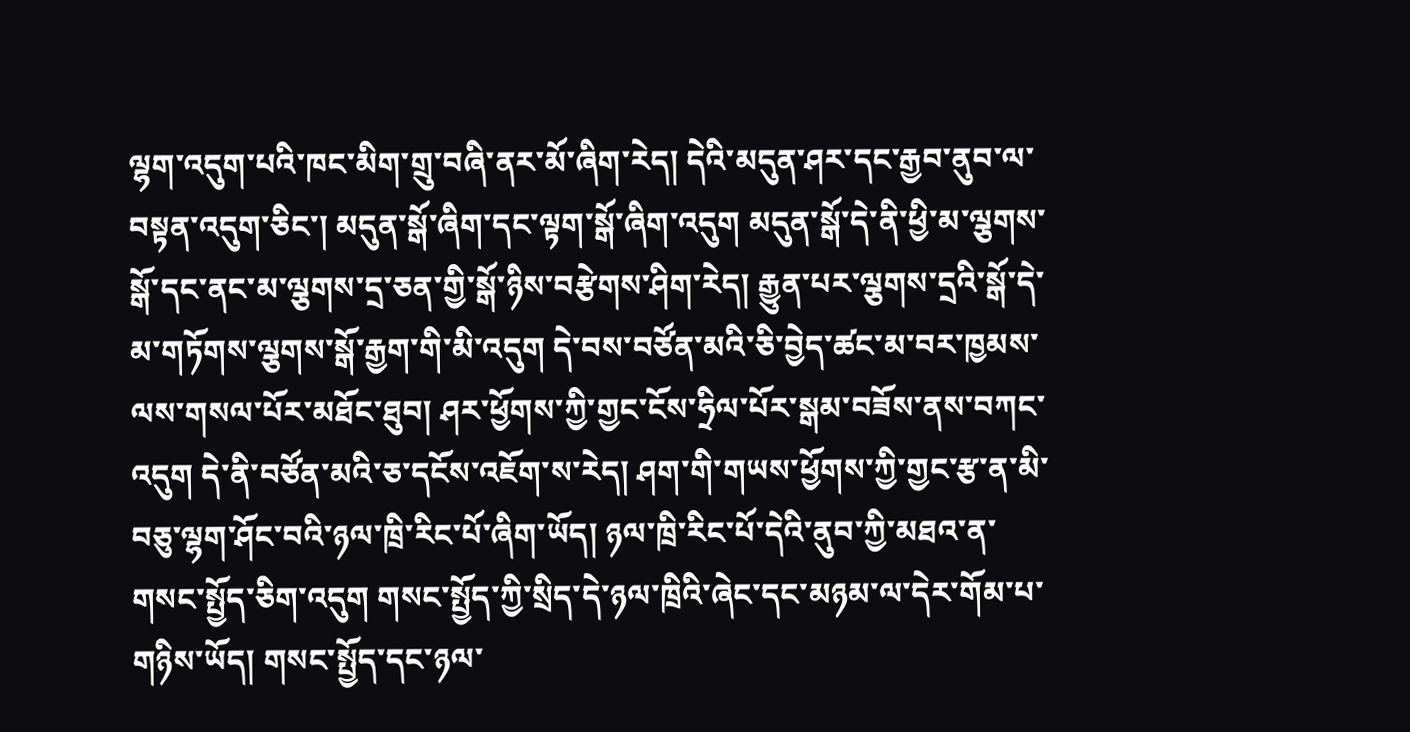ལྷག་འདུག་པའི་ཁང་མིག་གྲུ་བཞི་ནར་མོ་ཞིག་རེད། དེའི་མདུན་ཤར་དང་རྒྱབ་ནུབ་ལ་བསྟན་འདུག་ཅིང་། མདུན་སྒོ་ཞིག་དང་ལྟག་སྒོ་ཞིག་འདུག མདུན་སྒོ་དེ་ནི་ཕྱི་མ་ལྕགས་སྒོ་དང་ནང་མ་ལྕགས་དྲ་ཅན་གྱི་སྒོ་ཉིས་བརྩེགས་ཤིག་རེད། རྒྱུན་པར་ལྕགས་དྲའི་སྒོ་དེ་མ་གཏོགས་ལྕགས་སྒོ་རྒྱག་གི་མི་འདུག དེ་བས་བཙོན་མའི་ཅི་བྱེད་ཚང་མ་བར་ཁྱམས་ལས་གསལ་པོར་མཐོང་ཐུབ། ཤར་ཕྱོགས་ཀྱི་གྱང་ངོས་ཧྲིལ་པོར་སྒམ་བཟོས་ནས་བཀང་འདུག དེ་ནི་བཙོན་མའི་ཅ་དངོས་འཇོག་ས་རེད། ཤག་གི་གཡས་ཕྱོགས་ཀྱི་གྱང་རྩ་ན་མི་བཅུ་ལྷག་ཤོང་བའི་ཉལ་ཁྲི་རིང་པོ་ཞིག་ཡོད། ཉལ་ཁྲི་རིང་པོ་དེའི་ནུབ་ཀྱི་མཐའ་ན་གསང་སྤྱོད་ཅིག་འདུག གསང་སྤྱོད་ཀྱི་སྲིད་དེ་ཉལ་ཁྲིའི་ཞེང་དང་མཉམ་ལ་དེར་གོམ་པ་གཉིས་ཡོད། གསང་སྤྱོད་དང་ཉལ་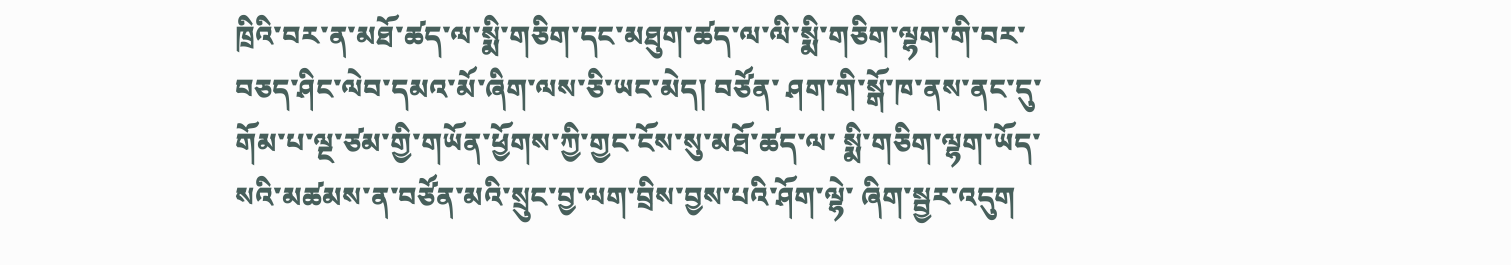ཁྲིའི་བར་ན་མཐོ་ཚད་ལ་སྨི་གཅིག་དང་མཐུག་ཚད་ལ་ལི་སྨི་གཅིག་ལྷག་གི་བར་བཅད་ཤིང་ལེབ་དམའ་མོ་ཞིག་ལས་ཅི་ཡང་མེད། བཙོན་ ཤག་གི་སྒོ་ཁ་ནས་ནང་དུ་གོམ་པ་ལྔ་ཙམ་གྱི་གཡོན་ཕྱོགས་ཀྱི་གྱང་ངོས་སུ་མཐོ་ཚད་ལ་ སྨི་གཅིག་ལྷག་ཡོད་སའི་མཚམས་ན་བཙོན་མའི་སྲུང་བྱ་ལག་བྲིས་བྱས་པའི་ཤོག་ལྷེ་ ཞིག་སྦྱར་འདུག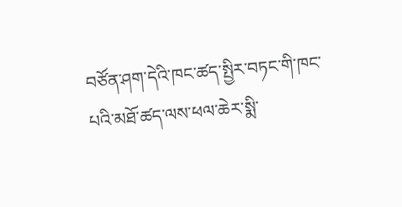བཙོན་ཤག་དེའི་ཁང་ཚད་སྤྱིར་བཏང་གི་ཁང་པའི་མཐོ་ཚད་ལས་ཕལ་ཆེར་སྨི་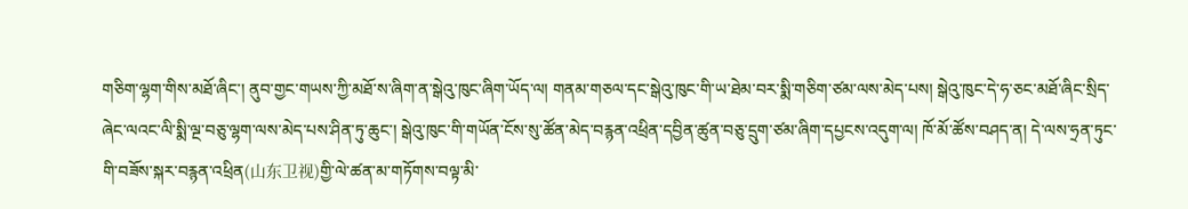གཅིག་ལྷག་གིས་མཐོ་ཞིང་། ནུབ་གྱང་གཡས་ཀྱི་མཐོ་ས་ཞིག་ན་སྒེའུ་ཁུང་ཞིག་ཡོད་ལ། གནམ་གཅལ་དང་སྒེའུ་ཁུང་གི་ཡ་ཐེམ་བར་སྨི་གཅིག་ཙམ་ལས་མེད་པས། སྒེའུ་ཁུང་དེ་ཧ་ཅང་མཐོ་ཞིང་སྲིད་ཞེང་ལའང་ལི་སྨི་ལྔ་བཅུ་ལྷག་ལས་མེད་པས་ཤིན་ཏུ་ཆུང་། སྒེའུ་ཁུང་གི་གཡོན་ངོས་སུ་ཚོན་མེད་བརྙན་འཕྲིན་དབྱིན་ཚུན་བཅུ་དྲུག་ཙམ་ཞིག་དཔྱངས་འདུག་ལ། ཁོ་མོ་ཚོས་བཤད་ན། དེ་ལས་ཧྲན་ཏུང་གི་བཟོས་སྐར་བརྙན་འཕྲིན(山东卫视)གྱི་ལེ་ཚན་མ་གཏོགས་བལྟ་མི་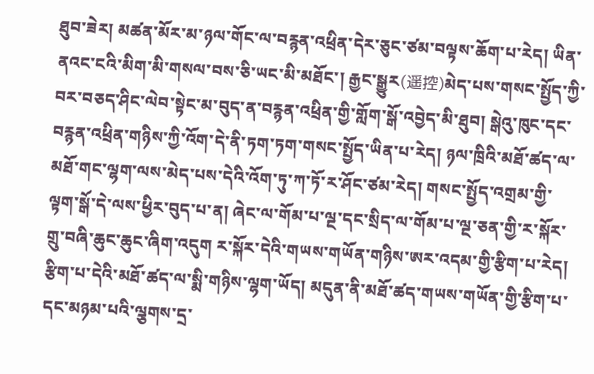ཐུབ་ཟེར། མཚན་མོར་མ་ཉལ་གོང་ལ་བརྙན་འཕྲིན་དེར་ཅུང་ཙམ་བལྟས་ཆོག་པ་རེད། ཡིན་ནའང་ངའི་མིག་མི་གསལ་བས་ཅི་ཡང་མི་མཐོང་། རྒྱང་སྒྱུར(遥控)མེད་པས་གསང་སྤྱོད་ཀྱི་བར་བཅད་ཤིང་ལེབ་སྟེང་མ་བུད་ན་བརྙན་འཕྲིན་གྱི་གློག་སྒོ་འབྱེད་མི་ཐུབ། སྒེའུ་ཁུང་དང་བརྙན་འཕྲིན་གཉིས་ཀྱི་འོག་དེ་ནི་ཏག་ཏག་གསང་སྤྱོད་ཡིན་པ་རེད། ཉལ་ཁྲིའི་མཐོ་ཚད་ལ་མཐོ་གང་ལྷག་ལས་མེད་པས་དེའི་འོག་ཏུ་ཀ་ཏོ་ར་ཤོང་ཙམ་རེད། གསང་སྤྱོད་འགྲམ་གྱི་ལྟག་སྒོ་དེ་ལས་ཕྱིར་བུད་པ་ན། ཞེང་ལ་གོམ་པ་ལྔ་དང་སྲིད་ལ་གོམ་པ་ལྔ་ཅན་གྱི་ར་སྐོར་གྲུ་བཞི་ཆུང་ཆུང་ཞིག་འདུག ར་སྐོར་དེའི་གཡས་གཡོན་གཉིས་ཨར་འདམ་གྱི་རྩིག་པ་རེད། རྩིག་པ་དེའི་མཐོ་ཚད་ལ་སྨི་གཉིས་ལྷག་ཡོད། མདུན་ནི་མཐོ་ཚད་གཡས་གཡོན་གྱི་རྩིག་པ་དང་མཉམ་པའི་ལྕགས་དྲ་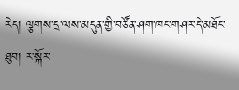རེད། ལྕགས་དྲ་ལས་མདུན་གྱི་བཙོན་ཤག་ཁང་གཤར་དེ་མཐོང་ཐུབ། ར་སྐོར་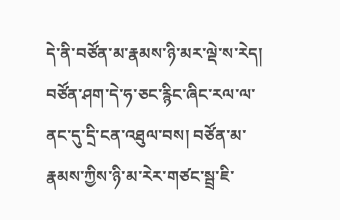དེ་ནི་བཙོན་མ་རྣམས་ཉི་མར་ལྡེ་ས་རེད། བཙོན་ཤག་དེ་ཧ་ཅང་རྙིང་ཞིང་རལ་ལ་ནང་དུ་དྲི་ངན་འཐུལ་བས། བཙོན་མ་རྣམས་ཀྱིས་ཉི་མ་རེར་གཙང་སྦྲ་ཇི་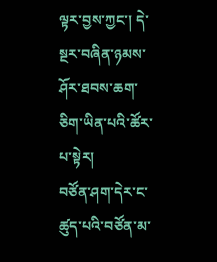ལྟར་བྱས་ཀྱང་། དེ་སྔར་བཞིན་ཉམས་ཤོར་ཐབས་ཆག་ཅིག་ཡིན་པའི་ཚོར་པ་སྟེར།
བཙོན་ཤག་དེར་ང་ཚུད་པའི་བཙོན་མ་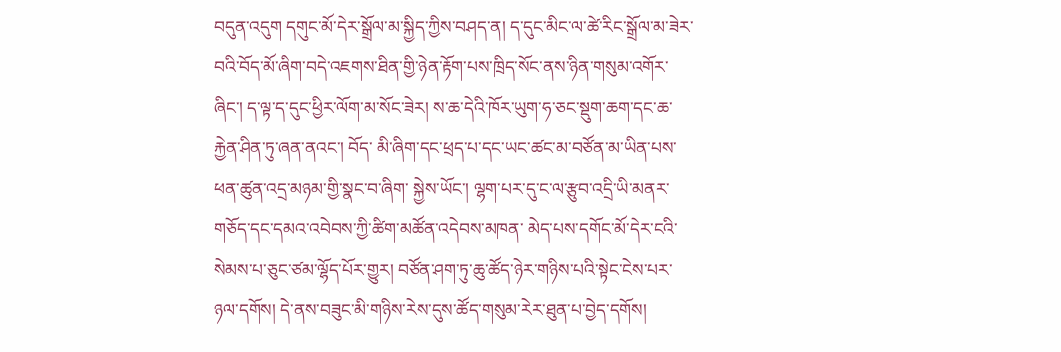བདུན་འདུག དགུང་མོ་དེར་སྒྲོལ་མ་སྐྱིད་ཀྱིས་བཤད་ན། ད་དུང་མིང་ལ་ཚེ་རིང་སྒྲོལ་མ་ཟེར་བའི་བོད་མོ་ཞིག་བདེ་འཇགས་ཐིན་གྱི་ཉེན་རྟོག་པས་ཁྲིད་སོང་ནས་ཉིན་གསུམ་འགོར་ཞིང་། ད་ལྟ་ད་དུང་ཕྱིར་ལོག་མ་སོང་ཟེར། ས་ཆ་དེའི་ཁོར་ཡུག་ཧ་ཅང་སྡུག་ཆག་དང་ཆ་རྐྱེན་ཤིན་ཏུ་ཞན་ནའང་། བོད་ མི་ཞིག་དང་ཕྲད་པ་དང་ཡང་ཚང་མ་བཙོན་མ་ཡིན་པས་ཕན་ཚུན་འདྲ་མཉམ་གྱི་སྣང་བ་ཞིག་ སྐྱེས་ཡོང་། ལྷག་པར་དུ་ང་ལ་རྩུབ་འདྲི་ཡི་མནར་གཅོད་དང་དམའ་འབེབས་ཀྱི་ཚིག་མཚོན་འདེབས་མཁན་ མེད་པས་དགོང་མོ་དེར་ངའི་སེམས་པ་ཅུང་ཙམ་ལྷོད་པོར་གྱུར། བཙོན་ཤག་ཏུ་ཆུ་ཚོད་ཉེར་གཉིས་པའི་སྟེང་ངེས་པར་ཉལ་དགོས། དེ་ནས་བཟུང་མི་གཉིས་རེས་དུས་ཚོད་གསུམ་རེར་ཐུན་པ་བྱེད་དགོས།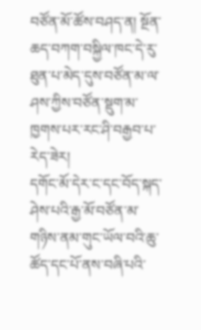བཙོན་མོ་ཚོས་བཤད་ན། སྔོན་ཆད་བཀག་བསྐྱིལ་ཁང་དེ་རུ་ཐུན་པ་མེད་དུས་བཙོན་མ་ལ་ཤས་ཀྱིས་བཙོན་སྡུག་མ་ཁྱགས་པར་རང་ཤི་བརྒྱབ་པ་རེད་ཟེར།
དགོང་མོ་དེར་ང་དང་བོད་སྐད་ཤེས་པའི་རྒྱ་མོ་བཙོན་མ་གཉིས་ནམ་གུང་ཡོལ་བའི་ཆུ་ཚོད་དང་པོ་ནས་བཞི་པའི་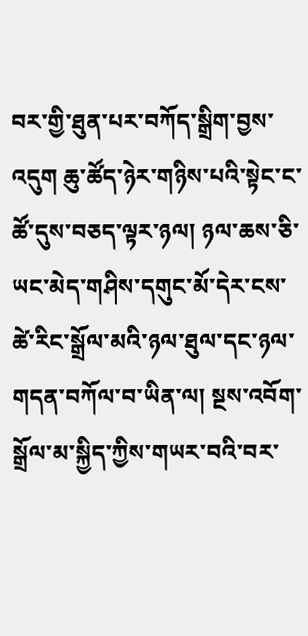བར་གྱི་ཐུན་པར་བཀོད་སྒྲིག་བྱས་འདུག ཆུ་ཚོད་ཉེར་གཉིས་པའི་སྟེང་ང་ཚོ་དུས་བཅད་ལྟར་ཉལ། ཉལ་ཆས་ཅི་ཡང་མེད་གཤིས་དགུང་མོ་དེར་ངས་ཚེ་རིང་སྒྲོལ་མའི་ཉལ་ཐུལ་དང་ཉལ་གདན་བཀོལ་བ་ཡིན་ལ། སྔས་འབོག་སྒྲོལ་མ་སྐྱིད་ཀྱིས་གཡར་བའི་བར་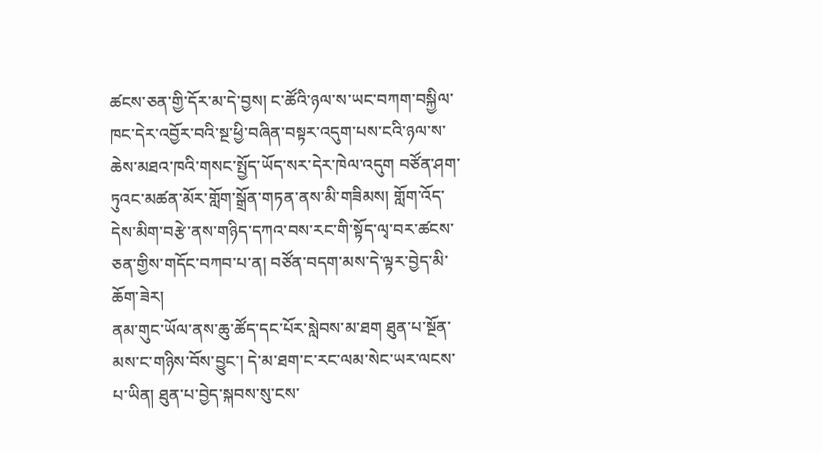ཚངས་ཅན་གྱི་དོར་མ་དེ་བྱས། ང་ཚོའི་ཉལ་ས་ཡང་བཀག་བསྐྱིལ་ཁང་དེར་འབྱོར་བའི་སྔ་ཕྱི་བཞིན་བསྟར་འདུག་པས་ངའི་ཉལ་ས་ཆེས་མཐའ་ཁའི་གསང་སྤྱོད་ཡོད་སར་དེར་ཁེལ་འདུག བཙོན་ཤག་ཏུའང་མཚན་མོར་གློག་སྒྲོན་གཏན་ནས་མི་གཟིམས། གློག་འོད་དེས་མིག་བརྩེ་ནས་གཉིད་དཀའ་བས་རང་གི་སྟོད་ལྭ་བར་ཚངས་ཅན་གྱིས་གདོང་བཀབ་པ་ན། བཙོན་བདག་མས་དེ་ལྟར་བྱེད་མི་ཆོག་ཟེར།
ནམ་གུང་ཡོལ་ནས་ཆུ་ཚོད་དང་པོར་སླེབས་མ་ཐག ཐུན་པ་སྔོན་མས་ང་གཉིས་བོས་བྱུང་། དེ་མ་ཐག་ང་རང་ལམ་སེང་ཡར་ལངས་པ་ཡིན། ཐུན་པ་བྱེད་སྐབས་སུ་ངས་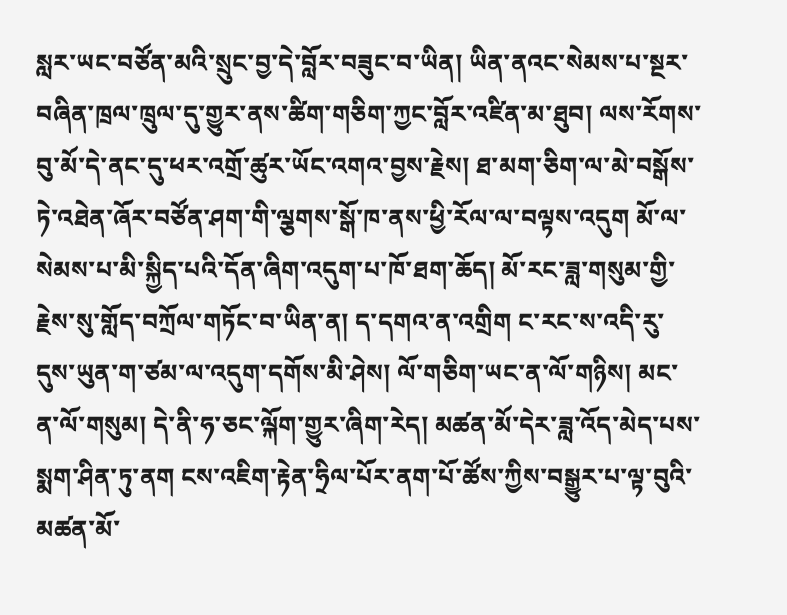སླར་ཡང་བཙོན་མའི་སྲུང་བྱ་དེ་བློར་བཟུང་བ་ཡིན། ཡིན་ནའང་སེམས་པ་སྔར་བཞིན་ཁྲལ་ཁྲུལ་དུ་གྱུར་ནས་ཚིག་གཅིག་ཀྱང་བློར་འཛིན་མ་ཐུབ། ལས་རོགས་བུ་མོ་དེ་ནང་དུ་ཕར་འགྲོ་ཚུར་ཡོང་འགའ་བྱས་རྗེས། ཐ་མག་ཅིག་ལ་མེ་བསྒོས་ཏེ་འཐེན་ཞོར་བཙོན་ཤག་གི་ལྕགས་སྒོ་ཁ་ནས་ཕྱི་རོལ་ལ་བལྟས་འདུག མོ་ལ་སེམས་པ་མི་སྐྱིད་པའི་དོན་ཞིག་འདུག་པ་ཁོ་ཐག་ཆོད། མོ་རང་ཟླ་གསུམ་གྱི་རྗེས་སུ་གློད་བཀྲོལ་གཏོང་བ་ཡིན་ན། ད་དགའ་ན་འགྲིག ང་རང་ས་འདི་རུ་དུས་ཡུན་ག་ཙམ་ལ་འདུག་དགོས་མི་ཤེས། ལོ་གཅིག་ཡང་ན་ལོ་གཉིས། མང་ན་ལོ་གསུམ། དེ་ནི་ཧ་ཅང་ལྐོག་གྱུར་ཞིག་རེད། མཚན་མོ་དེར་ཟླ་འོད་མེད་པས་སྨག་ཤིན་ཏུ་ནག ངས་འཇིག་རྟེན་ཧྲིལ་པོར་ནག་པོ་ཚོས་ཀྱིས་བསྒྱུར་པ་ལྟ་བུའི་མཚན་མོ་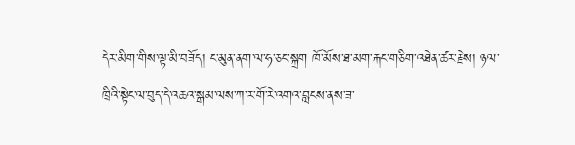དེར་མིག་གིས་ལྟ་མི་བཟོད། ང་མུན་ནག་ལ་ཧ་ཅང་སྐྲག ཁོ་མོས་ཐ་མག་རྐང་གཅིག་འཐེན་ཚར་རྗེས། ཉལ་ཁྲིའི་སྟེང་ལ་བུད་དེ་འཆའ་སྒམ་ལས་ཀ་ར་གོ་རེ་འགའ་བླངས་ནས་ཟ་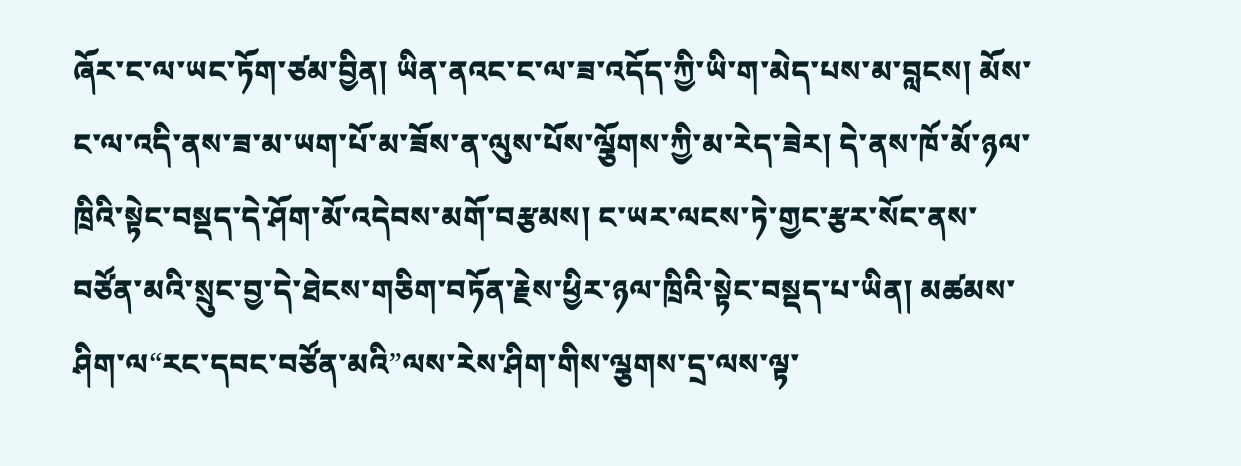ཞོར་ང་ལ་ཡང་ཏོག་ཙམ་བྱིན། ཡིན་ནའང་ང་ལ་ཟ་འདོད་ཀྱི་ཡི་ག་མེད་པས་མ་བླངས། མོས་ང་ལ་འདི་ནས་ཟ་མ་ཡག་པོ་མ་ཟོས་ན་ལུས་པོས་ལྕོགས་ཀྱི་མ་རེད་ཟེར། དེ་ནས་ཁོ་མོ་ཉལ་ཁྲིའི་སྟེང་བསྡད་དེ་ཤོག་མོ་འདེབས་མགོ་བརྩམས། ང་ཡར་ལངས་ཏེ་གྱང་རྩར་སོང་ནས་བཙོན་མའི་སྲུང་བྱ་དེ་ཐེངས་གཅིག་བཏོན་རྗེས་ཕྱིར་ཉལ་ཁྲིའི་སྟེང་བསྡད་པ་ཡིན། མཚམས་ཤིག་ལ“རང་དབང་བཙོན་མའི”ལས་རེས་ཤིག་གིས་ལྕགས་དྲ་ལས་ལྟ་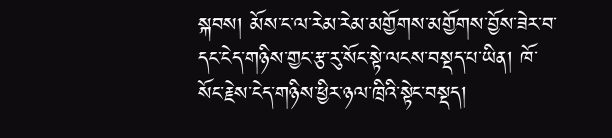སྐབས། མོས་ང་ལ་རེམ་རེམ་མགྱོགས་མགྱོགས་བྱོས་ཟེར་བ་དང་ངེད་གཉིས་གྱང་རྩ་རུ་སོང་སྟེ་ལངས་བསྡད་པ་ཡིན། ཁོ་སོང་རྗེས་ངེད་གཉིས་ཕྱིར་ཉལ་ཁྲིའི་སྟེང་བསྡད།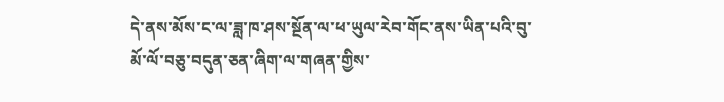དེ་ནས་མོས་ང་ལ་ཟླ་ཁ་ཤས་སྔོན་ལ་ཕ་ཡུལ་རེབ་གོང་ནས་ཡིན་པའི་བུ་མོ་ལོ་བཅུ་བདུན་ཅན་ཞིག་ལ་གཞན་གྱིས་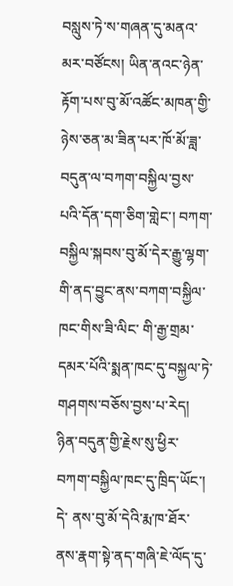བསླུས་ཏེ་ས་གཞན་དུ་མནའ་མར་བཙོངས། ཡིན་ནའང་ཉེན་རྟོག་པས་བུ་མོ་འཚོང་མཁན་གྱི་ཉེས་ཅན་མ་ཟིན་པར་ཁོ་མོ་ཟླ་བདུན་ལ་བཀག་བསྐྱིལ་བྱས་པའི་དོན་དག་ཅིག་གླེང་། བཀག་ བསྐྱིལ་སྐབས་བུ་མོ་དེར་རྒྱུ་ལྷག་གི་ནད་བྱུང་ནས་བཀག་བསྐྱིལ་ཁང་གིས་ཟི་ལིང་ གི་རྒྱ་གྲམ་དམར་པོའི་སྨན་ཁང་དུ་བསྐྱལ་ཏེ་གཤགས་བཅོས་བྱས་པ་རེད། ཉིན་བདུན་གྱི་རྗེས་སུ་ཕྱིར་བཀག་བསྐྱིལ་ཁང་དུ་ཁྲིད་ཡོང་། དེ་ ནས་བུ་མོ་དེའི་རྨ་ཁ་ཐོར་ནས་རྣག་སྟེ་ནད་གཞི་ཇེ་ལོད་དུ་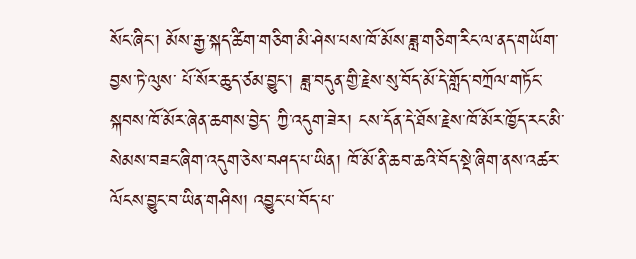སོང་ཞིང་། མོས་རྒྱ་སྐད་ཚིག་གཅིག་མི་ཤེས་པས་ཁོ་མོས་ཟླ་གཅིག་རིང་ལ་ནད་གཡོག་བྱས་ཏེ་ལུས་ པོ་སོར་ཆུད་ཙམ་བྱུང་། ཟླ་བདུན་གྱི་རྗེས་སུ་བོད་མོ་དེ་གློད་བཀྲོལ་གཏོང་སྐབས་ཁོ་མོར་ཞེན་ཆགས་བྱེད་ ཀྱི་འདུག་ཟེར། ངས་དོན་དེ་ཐོས་རྗེས་ཁོ་མོར་ཁྱོད་རང་མི་སེམས་བཟང་ཞིག་འདུག་ཅེས་བཤད་པ་ཡིན། ཁོ་མོ་ནི་ཆབ་ཆའི་བོད་སྡེ་ཞིག་ནས་འཚར་ལོངས་བྱུང་བ་ཡིན་གཤིས། འབྱུང་པ་བོད་པ་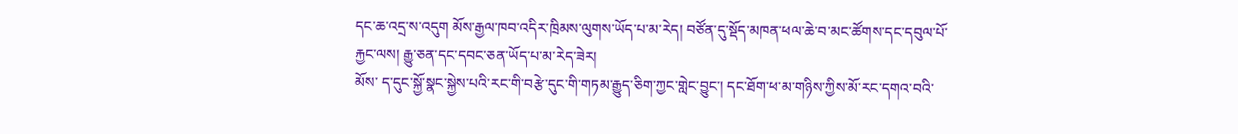དང་ཆ་འདྲ་ས་འདུག མོས་རྒྱལ་ཁབ་འདིར་ཁྲིམས་ལུགས་ཡོད་པ་མ་རེད། བཙོན་དུ་སྡོད་མཁན་ཕལ་ཆེ་བ་མང་ཚོགས་དང་དབུལ་པོ་རྐྱང་ལས། རྒྱུ་ཅན་དང་དབང་ཅན་ཡོད་པ་མ་རེད་ཟེར།
མོས་ ད་དུང་སྐྱོ་སྣང་སྐྱེས་པའི་རང་གི་བརྩེ་དུང་གི་གཏམ་རྒྱུད་ཅིག་ཀྱང་གླེང་བྱུང་། དང་ཐོག་ཕ་མ་གཉིས་ཀྱིས་མོ་རང་དགའ་བའི་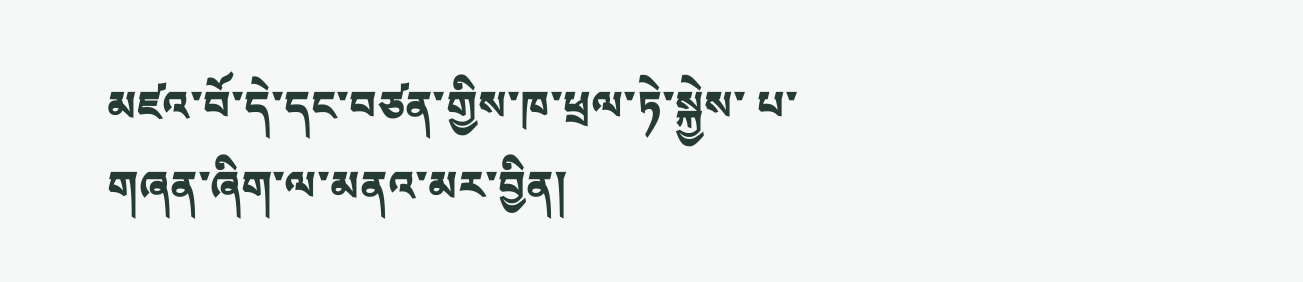མཛའ་བོ་དེ་དང་བཙན་གྱིས་ཁ་ཕྲལ་ཏེ་སྐྱེས་ པ་གཞན་ཞིག་ལ་མནའ་མར་བྱིན།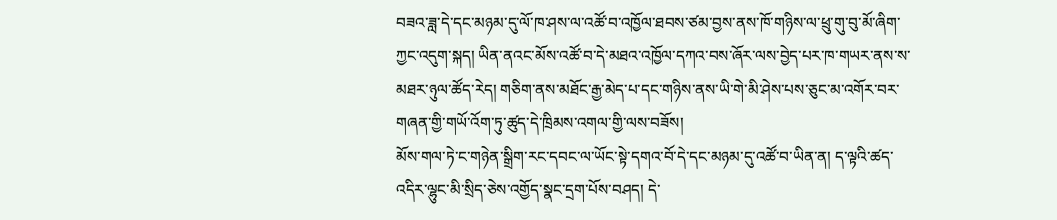བཟའ་ཟླ་དེ་དང་མཉམ་དུ་ལོ་ཁ་ཤས་ལ་འཚོ་བ་འཁྱོལ་ཐབས་ཙམ་བྱས་ནས་ཁོ་གཉིས་ལ་ཕྲུ་གུ་བུ་མོ་ཞིག་ཀྱང་འདུག་སྐད། ཡིན་ནའང་མོས་འཚོ་བ་དེ་མཐའ་འཁྱོལ་དཀའ་བས་ཞོར་ལས་བྱེད་པར་ཁ་གཡར་ནས་ས་མཐར་ཉུལ་ཚོད་རེད། གཅིག་ནས་མཐོང་རྒྱ་མེད་པ་དང་གཉིས་ནས་ཡི་གེ་མི་ཤེས་པས་ཅུང་མ་འགོར་བར་གཞན་གྱི་གཡོ་འོག་ཏུ་ཚུད་དེ་ཁྲིམས་འགལ་གྱི་ལས་བཟོས།
མོས་གལ་ཏེ་ང་གཉེན་སྒྲིག་རང་དབང་ལ་ཡོང་སྟེ་དགའ་བོ་དེ་དང་མཉམ་དུ་འཚོ་བ་ཡིན་ན། ད་ལྟའི་ཚད་འདིར་ལྷུང་མི་སྲིད་ཅེས་འགྱོད་སྣང་དྲག་པོས་བཤད། དེ་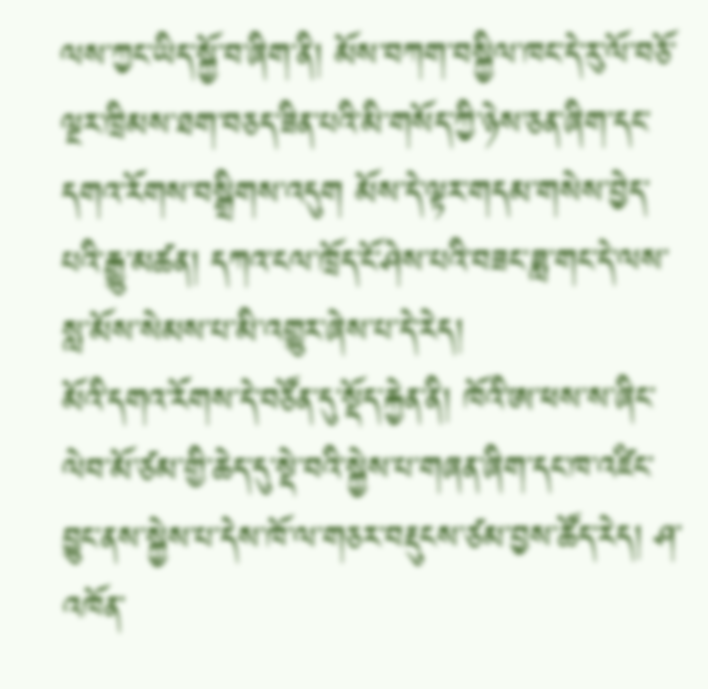ལས་ཀྱང་ཡིད་སྐྱོ་བ་ཞིག་ནི། མོས་བཀག་བསྐྱིལ་ཁང་དེ་རུ་ལོ་བཅོ་ལྔར་ཁྲིམས་ཐག་བཅད་ཟིན་པའི་མི་གསོད་ཀྱི་ཉེས་ཅན་ཞིག་དང་དགའ་རོགས་བསྒྲིགས་འདུག མོས་དེ་ལྟར་གདམ་གསེས་བྱེད་པའི་རྒྱུ་མཚན། དཀའ་ངལ་ཁྲོད་ངོ་ཤེས་པའི་བཟང་ཟླ་གང་དེ་ལས་སླ་མོས་སེམས་པ་མི་འགྱུར་ཞེས་པ་དེ་རེད།
མོའི་དགའ་རོགས་དེ་བཙོན་དུ་སྡོད་རྐྱེན་ནི། ཁོའི་ཨ་ཕས་ས་ཞིང་ལེབ་མོ་ཙམ་གྱི་ཆེད་དུ་སྡེ་བའི་སྐྱེས་པ་གཞན་ཞིག་དང་ཁ་འཛིང་བྱུང་ནས་སྐྱེས་པ་དེས་ཁོ་ལ་གཅར་བརྡུངས་ཙམ་བྱས་ཚོད་རེད། ཤ་འཁོན་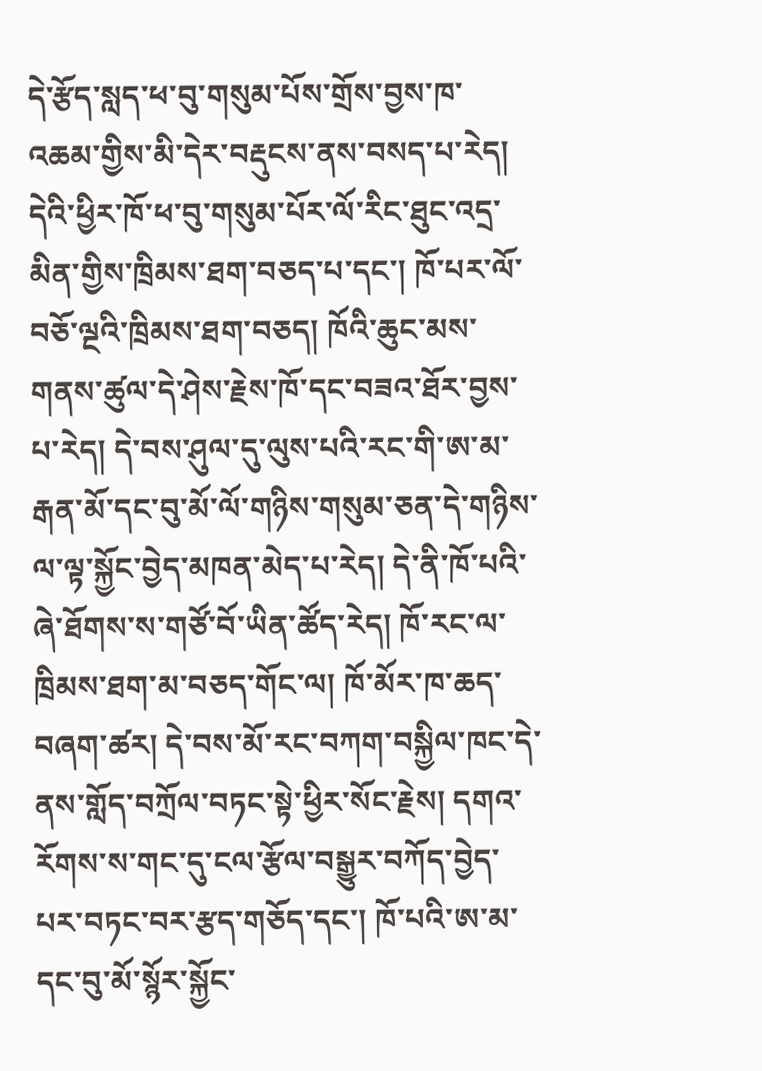དེ་རྩོད་སླད་ཕ་བུ་གསུམ་པོས་གྲོས་བྱས་ཁ་འཆམ་གྱིས་མི་དེར་བརྡུངས་ནས་བསད་པ་རེད། དེའི་ཕྱིར་ཁོ་ཕ་བུ་གསུམ་པོར་ལོ་རིང་ཐུང་འདྲ་མིན་གྱིས་ཁྲིམས་ཐག་བཅད་པ་དང་། ཁོ་པར་ལོ་བཅོ་ལྔའི་ཁྲིམས་ཐག་བཅད། ཁོའི་ཆུང་མས་གནས་ཚུལ་དེ་ཤེས་རྗེས་ཁོ་དང་བཟའ་ཐོར་བྱས་པ་རེད། དེ་བས་ཤུལ་དུ་ལུས་པའི་རང་གི་ཨ་མ་རྒན་མོ་དང་བུ་མོ་ལོ་གཉིས་གསུམ་ཅན་དེ་གཉིས་ལ་ལྟ་སྐྱོང་བྱེད་མཁན་མེད་པ་རེད། དེ་ནི་ཁོ་པའི་ཞེ་ཐོགས་ས་གཙོ་བོ་ཡིན་ཚོད་རེད། ཁོ་རང་ལ་ཁྲིམས་ཐག་མ་བཅད་གོང་ལ། ཁོ་མོར་ཁ་ཆད་བཞག་ཚར། དེ་བས་མོ་རང་བཀག་བསྐྱིལ་ཁང་དེ་ནས་གློད་བཀྲོལ་བཏང་སྟེ་ཕྱིར་སོང་རྗེས། དགའ་རོགས་ས་གང་དུ་ངལ་རྩོལ་བསྒྱུར་བཀོད་བྱེད་པར་བཏང་བར་རྩད་གཅོད་དང་། ཁོ་པའི་ཨ་མ་དང་བུ་མོ་སྙོར་སྐྱོང་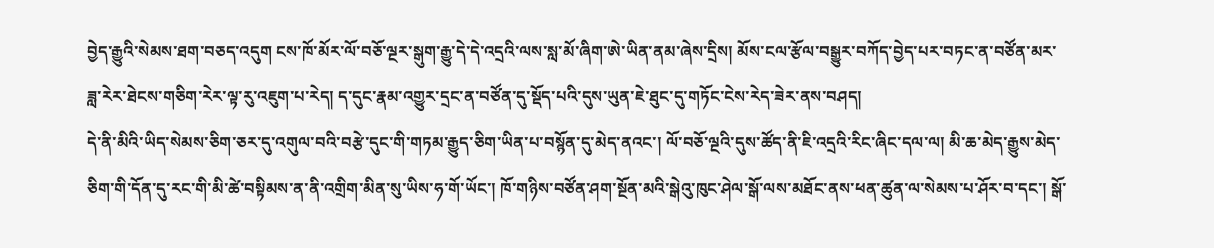བྱེད་རྒྱུའི་སེམས་ཐག་བཅད་འདུག ངས་ཁོ་མོར་ལོ་བཅོ་ལྔར་སྒུག་རྒྱུ་དེ་དེ་འདྲའི་ལས་སླ་མོ་ཞིག་ཨེ་ཡིན་ནམ་ཞེས་དྲིས། མོས་ངལ་རྩོལ་བསྒྱུར་བཀོད་བྱེད་པར་བཏང་ན་བཙོན་མར་ཟླ་རེར་ཐེངས་གཅིག་རེར་ལྟ་རུ་འཇུག་པ་རེད། ད་དུང་རྣམ་འགྱུར་དྲང་ན་བཙོན་དུ་སྡོད་པའི་དུས་ཡུན་ཇེ་ཐུང་དུ་གཏོང་ངེས་རེད་ཟེར་ནས་བཤད།
དེ་ནི་མིའི་ཡིད་སེམས་ཅིག་ཅར་དུ་འགུལ་བའི་བརྩེ་དུང་གི་གཏམ་རྒྱུད་ཅིག་ཡིན་པ་བསྙོན་དུ་མེད་ནའང་། ལོ་བཅོ་ལྔའི་དུས་ཚོད་ནི་ཇི་འདྲའི་རིང་ཞིང་དལ་ལ། མི་ཆ་མེད་རྒྱུས་མེད་ཅིག་གི་དོན་དུ་རང་གི་མི་ཚེ་བསྟིམས་ན་ནི་འགྲིག་མིན་སུ་ཡིས་ཧ་གོ་ཡོང་། ཁོ་གཉིས་བཙོན་ཤག་སྔོན་མའི་སྒེའུ་ཁུང་ཤེལ་སྒོ་ལས་མཐོང་ནས་ཕན་ཚུན་ལ་སེམས་པ་ཤོར་བ་དང་། སྒོ་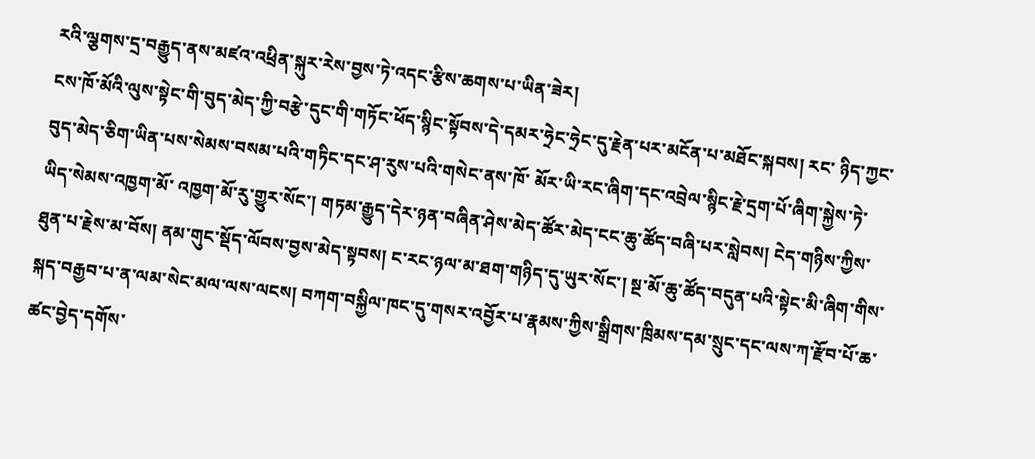རའི་ལྕགས་དྲ་བརྒྱུད་ནས་མཛའ་འཕྲིན་སྐུར་རེས་བྱས་ཏེ་འདང་རྩིས་ཆགས་པ་ཡིན་ཟེར།
ངས་ཁོ་མོའི་ལུས་སྟེང་གི་བུད་མེད་ཀྱི་བརྩེ་དུང་གི་གཏོང་ཕོད་སྙིང་སྟོབས་དེ་དམར་ཧྲེང་ཧྲེང་དུ་རྗེན་པར་མངོན་པ་མཐོང་སྐབས། རང་ ཉིད་ཀྱང་བུད་མེད་ཅིག་ཡིན་པས་སེམས་བསམ་པའི་གཏིང་དང་ཤ་རུས་པའི་གསེང་ནས་ཁོ་ མོར་ཡི་རང་ཞིག་དང་འབྲེལ་སྙིང་རྗེ་དྲག་པོ་ཞིག་སྐྱེས་ཏེ་ཡིད་སེམས་འཁྱག་མོ་ འཁྱག་མོ་རུ་གྱུར་སོང་། གཏམ་རྒྱུད་དེར་ཉན་བཞིན་ཤེས་མེད་ཚོར་མེད་ངང་ཆུ་ཚོད་བཞི་པར་སླེབས། ངེད་གཉིས་ཀྱིས་ཐུན་པ་རྗེས་མ་བོས། ནམ་གུང་སྡོད་ལོབས་བྱས་མེད་སྟབས། ང་རང་ཉལ་མ་ཐག་གཉིད་དུ་ཡུར་སོང་། སྔ་མོ་ཆུ་ཚོད་བདུན་པའི་སྟེང་མི་ཞིག་གིས་སྐད་བརྒྱབ་པ་ན་ལམ་སེང་མལ་ལས་ལངས། བཀག་བསྐྱིལ་ཁང་དུ་གསར་འབྱོར་པ་རྣམས་ཀྱིས་སྒྲིགས་ཁྲིམས་དམ་སྲུང་དང་ལས་ཀ་རྫོབ་པོ་ཆ་ཚང་བྱེད་དགོས་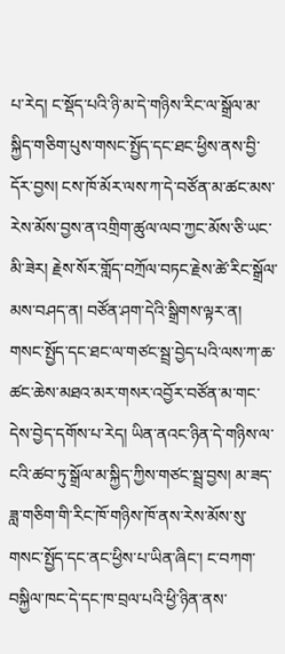པ་རེད། ང་སྡོད་པའི་ཉི་མ་དེ་གཉིས་རིང་ལ་སྒྲོལ་མ་སྐྱིད་གཅིག་པུས་གསང་སྤྱོད་དང་ཐང་ཕྱིས་ནས་བྱི་དོར་བྱས། ངས་ཁོ་མོར་ལས་ཀ་དེ་བཙོན་མ་ཚང་མས་རེས་མོས་བྱས་ན་འགྲིག་ཚུལ་ལབ་ཀྱང་མོས་ཅི་ཡང་མི་ཟེར། རྗེས་སོར་གློད་བཀྲོལ་བཏང་རྗེས་ཚེ་རིང་སྒྲོལ་མས་བཤད་ན། བཙོན་ཤག་དེའི་སྒྲིགས་ལྟར་ན། གསང་སྤྱོད་དང་ཐང་ལ་གཙང་སྦྲ་བྱེད་པའི་ལས་ཀ་ཆ་ཚང་ཆེས་མཐའ་མར་གསར་འབྱོར་བཙོན་མ་གང་དེས་བྱེད་དགོས་པ་རེད། ཡིན་ནའང་ཉིན་དེ་གཉིས་ལ་ངའི་ཚབ་ཏུ་སྒྲོལ་མ་སྐྱིད་ཀྱིས་གཙང་སྦྲ་བྱས། མ་ཟད་ཟླ་གཅིག་གི་རིང་ཁོ་གཉིས་ཁོ་ནས་རེས་མོས་སུ་གསང་སྤྱོད་དང་ནང་ཕྱིས་པ་ཡིན་ཞིང་། ང་བཀག་བསྐྱིལ་ཁང་དེ་དང་ཁ་བྲལ་པའི་ཕྱི་ཉིན་ནས་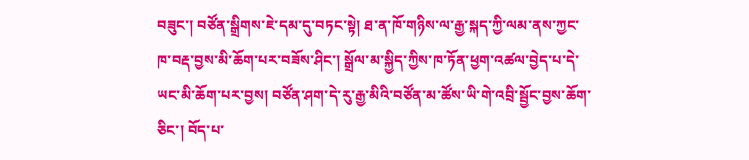བཟུང་། བཙོན་སྒྲིགས་ཇེ་དམ་དུ་བཏང་སྟེ། ཐ་ན་ཁོ་གཉིས་ལ་རྒྱ་སྐད་ཀྱི་ལམ་ནས་ཀྱང་ཁ་བརྡ་བྱས་མི་ཆོག་པར་བཟོས་ཤིང་། སྒྲོལ་མ་སྐྱིད་ཀྱིས་ཁ་ཏོན་ཕྱག་འཚལ་བྱེད་པ་དེ་ཡང་མི་ཆོག་པར་བྱས། བཙོན་ཤག་དེ་རུ་རྒྱ་མིའི་བཙོན་མ་ཚོས་ཡི་གེ་འབྲི་སྦྱོང་བྱས་ཆོག་ཅིང་། བོད་པ་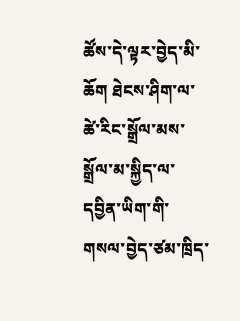ཚོས་དེ་ལྟར་བྱེད་མི་ཆོག ཐེངས་ཤིག་ལ་ཚེ་རིང་སྒྲོལ་མས་སྒྲོལ་མ་སྐྱིད་ལ་དབྱིན་ཡིག་གི་གསལ་བྱེད་ཙམ་ཁྲིད་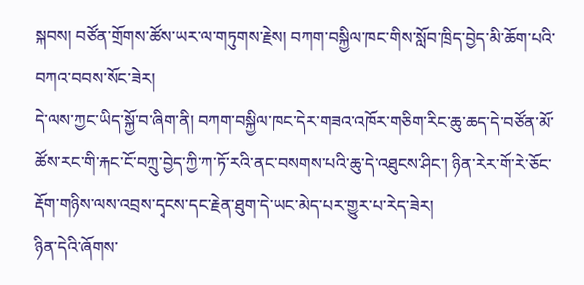སྐབས། བཙོན་གྲོགས་ཚོས་ཡར་ལ་གཏུགས་རྗེས། བཀག་བསྐྱིལ་ཁང་གིས་སློབ་ཁྲིད་བྱེད་མི་ཆོག་པའི་བཀའ་བབས་སོང་ཟེར།
དེ་ལས་ཀྱང་ཡིད་སྐྱོ་བ་ཞིག་ནི། བཀག་བསྐྱིལ་ཁང་དེར་གཟའ་འཁོར་གཅིག་རིང་ཆུ་ཆད་དེ་བཙོན་མོ་ཚོས་རང་གི་རྐང་ངོ་བཀྲུ་བྱེད་ཀྱི་ཀ་ཏོ་རའི་ནང་བསགས་པའི་ཆུ་དེ་འཐུངས་ཤིང་། ཉིན་རེར་གོ་རེ་ཅོང་རྡོག་གཉིས་ལས་འབྲས་དྭངས་དང་རྗེན་ཐུག་དེ་ཡང་མེད་པར་གྱུར་པ་རེད་ཟེར།
ཉིན་དེའི་ཞོགས་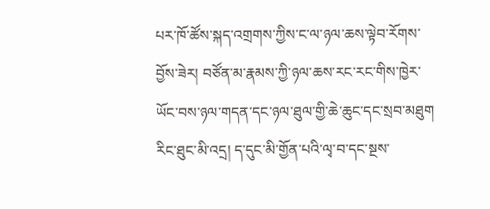པར་ཁོ་ཚོས་སྐད་འགྲགས་ཀྱིས་ང་ལ་ཉལ་ཆས་ལྟེབ་རོགས་བྱོས་ཟེར། བཙོན་མ་རྣམས་ཀྱི་ཉལ་ཆས་རང་རང་གིས་ཁྱེར་ཡོང་བས་ཉལ་གདན་དང་ཉལ་ཐུལ་གྱི་ཆེ་ཆུང་དང་སྲབ་མཐུག རིང་ཐུང་མི་འདྲ། ད་དུང་མི་གྱོན་པའི་ལྭ་བ་དང་སྔས་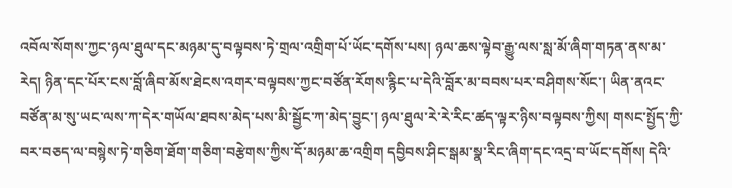འབོལ་སོགས་ཀྱང་ཉལ་ཐུལ་དང་མཉམ་དུ་བལྟབས་ཏེ་གྲལ་འགྲིག་པོ་ཡོང་དགོས་པས། ཉལ་ཆས་ལྟེབ་རྒྱུ་ལས་སླ་མོ་ཞིག་གཏན་ནས་མ་རེད། ཉིན་དང་པོར་ངས་བློ་ཞིབ་མོས་ཐེངས་འགར་བལྟབས་ཀྱང་བཙོན་རོགས་རྙིང་པ་དེའི་བློར་མ་བབས་པར་བཤིགས་སོང་། ཡིན་ནའང་བཙོན་མ་སུ་ཡང་ལས་ཀ་དེར་གཡོལ་ཐབས་མེད་པས་མི་སྦྱོང་ཀ་མེད་བྱུང་། ཉལ་ཐུལ་རེ་རེ་རིང་ཚད་ལྟར་ཉིས་བལྟབས་ཀྱིས། གསང་སྤྱོད་ཀྱི་བར་བཅད་ལ་བསྙེས་ཏེ་གཅིག་ཐོག་གཅིག་བརྩེགས་ཀྱིས་དོ་མཉམ་ཆ་འགྲིག དབྱིབས་ཤིང་སྒམ་སྣ་རིང་ཞིག་དང་འདྲ་བ་ཡོང་དགོས། དེའི་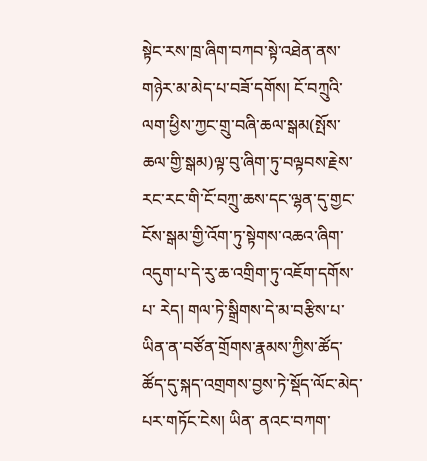སྟེང་རས་ཁྲ་ཞིག་བཀབ་སྟེ་འཐེན་ནས་གཉེར་མ་མེད་པ་བཟོ་དགོས། ངོ་བཀྲུའི་ལག་ཕྱིས་ཀྱང་གྲུ་བཞི་ཆལ་སྒམ(སྤོས་ ཆལ་གྱི་སྒམ)ལྟ་བུ་ཞིག་ཏུ་བལྟབས་རྗེས་རང་རང་གི་ངོ་བཀྲུ་ཆས་དང་ལྷན་དུ་གྱང་ ངོས་སྒམ་གྱི་འོག་ཏུ་སྟེགས་འཆའ་ཞིག་འདུག་པ་དེ་རུ་ཆ་འགྲིག་ཏུ་འཇོག་དགོས་པ་ རེད། གལ་ཏེ་སྒྲིགས་དེ་མ་བརྩིས་པ་ཡིན་ན་བཙོན་གྲོགས་རྣམས་ཀྱིས་ཚོད་ཚོད་དུ་སྐད་འགྲགས་བྱས་ཏེ་སྡོད་ལོང་མེད་པར་གཏོང་ངེས། ཡིན་ ནའང་བཀག་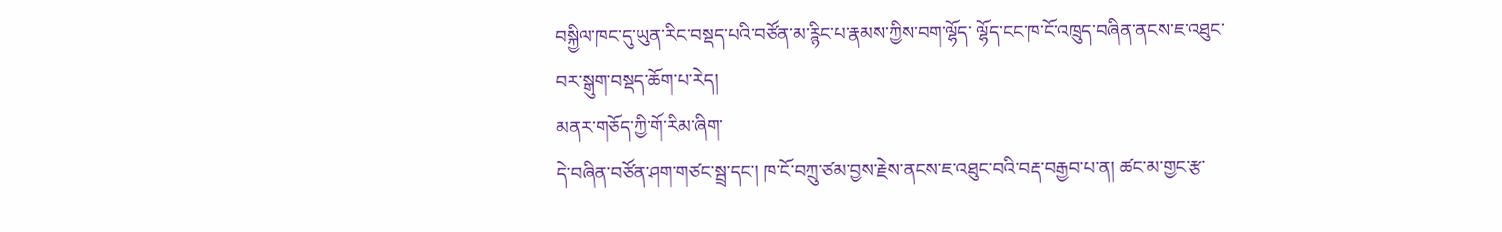བསྐྱིལ་ཁང་དུ་ཡུན་རིང་བསྡད་པའི་བཙོན་མ་ཪྙིང་པ་རྣམས་ཀྱིས་བག་ལྷོད་ ལྷོད་ངང་ཁ་ངོ་འཁྲུད་བཞིན་ནངས་ཇ་འཐུང་བར་སྒུག་བསྡད་ཆོག་པ་རེད།
མནར་གཅོད་ཀྱི་གོ་རིམ་ཞིག་
དེ་བཞིན་བཙོན་ཤག་གཙང་སྦྲ་དང་། ཁ་ངོ་བཀྲུ་ཙམ་བྱས་རྗེས་ནངས་ཇ་འཐུང་བའི་བརྡ་བརྒྱབ་པ་ན། ཚང་མ་གྱང་རྩ་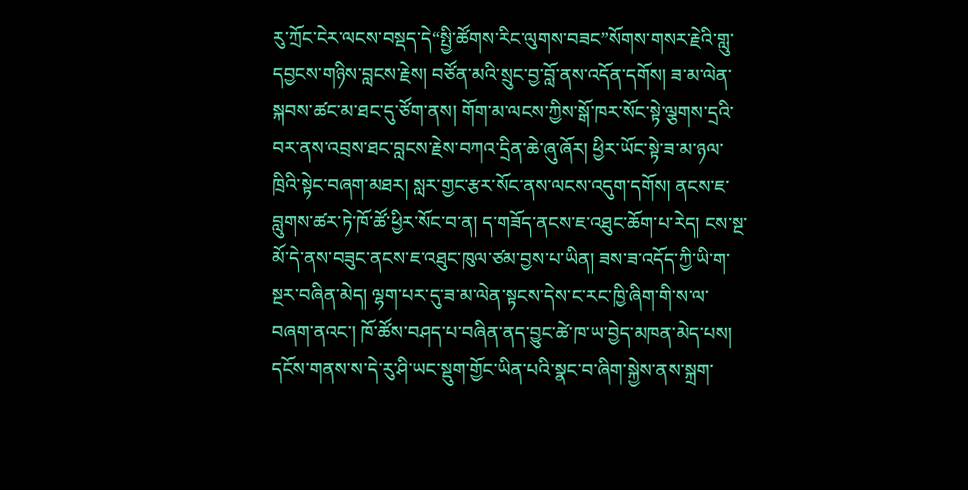རུ་ཀྲོང་ངེར་ལངས་བསྡད་དེ“སྤྱི་ཚོགས་རིང་ལུགས་བཟང”སོགས་གསར་རྗེའི་གླུ་དབྱངས་གཉིས་བླངས་རྗེས། བཙོན་མའི་སྲུང་བྱ་བློ་ནས་འདོན་དགོས། ཟ་མ་ལེན་སྐབས་ཚང་མ་ཐང་དུ་ཙོག་ནས། གོག་མ་ལངས་ཀྱིས་སྒོ་ཁར་སོང་སྟེ་ལྕགས་དྲའི་བར་ནས་འབྲས་ཐང་བླངས་རྗེས་བཀའ་དྲིན་ཆེ་ཞུ་ཞོར། ཕྱིར་ཡོང་སྟེ་ཟ་མ་ཉལ་ཁྲིའི་སྟེང་བཞག་མཐར། སླར་གྱང་རྩར་སོང་ནས་ལངས་འདུག་དགོས། ནངས་ཇ་བླུགས་ཚར་ཏེ་ཁོ་ཚོ་ཕྱིར་སོང་བ་ན། ད་གཟོད་ནངས་ཇ་འཐུང་ཆོག་པ་རེད། ངས་སྔ་མོ་དེ་ནས་བཟུང་ནངས་ཇ་འཐུང་ཁུལ་ཙམ་བྱས་པ་ཡིན། ཟས་ཟ་འདོད་ཀྱི་ཡི་ག་སྔར་བཞིན་མེད། ལྷག་པར་དུ་ཟ་མ་ལེན་སྟངས་དེས་ང་རང་ཁྱི་ཞིག་གི་ས་ལ་བཞག་ནའང་། ཁོ་ཚོས་བཤད་པ་བཞིན་ནད་བྱུང་ཚེ་ཁ་ཡ་བྱེད་མཁན་མེད་པས། དངོས་གནས་ས་དེ་རུ་ཤི་ཡང་སྡུག་གྱོང་ཡིན་པའི་སྣང་བ་ཞིག་སྐྱེས་ནས་སྐྲག་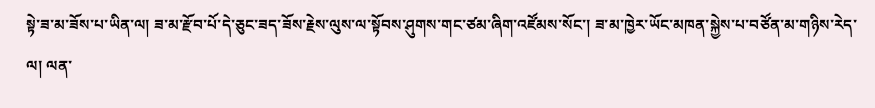སྟེ་ཟ་མ་ཟོས་པ་ཡིན་ལ། ཟ་མ་རྫོབ་པོ་དེ་ཅུང་ཟད་ཟོས་རྗེས་ལུས་ལ་སྟོབས་ཤུགས་གང་ཙམ་ཞིག་འཛོམས་སོང་། ཟ་མ་ཁྱེར་ཡོང་མཁན་སྐྱེས་པ་བཙོན་མ་གཉིས་རེད་ལ། ལན་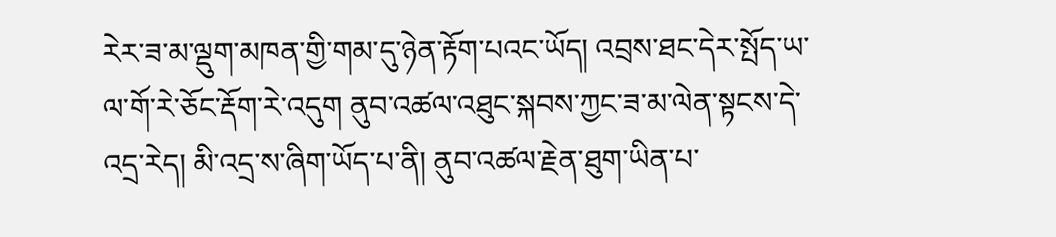རེར་ཟ་མ་ལྡུག་མཁན་གྱི་གམ་དུ་ཉེན་རྟོག་པའང་ཡོད། འབྲས་ཐང་དེར་སྤོད་ཡ་ལ་གོ་རེ་ཅོང་རྡོག་རེ་འདུག ནུབ་འཚལ་འཐུང་སྐབས་ཀྱང་ཟ་མ་ལེན་སྟངས་དེ་འདྲ་རེད། མི་འདྲ་ས་ཞིག་ཡོད་པ་ནི། ནུབ་འཚལ་རྗེན་ཐུག་ཡིན་པ་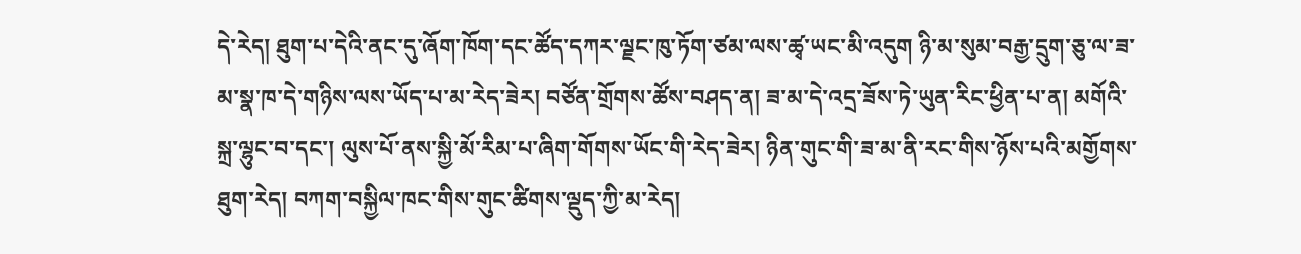དེ་རེད། ཐུག་པ་དེའི་ནང་དུ་ཞོག་ཁོག་དང་ཚོད་དཀར་ལྗང་ཁུ་ཏོག་ཙམ་ལས་ཚྭ་ཡང་མི་འདུག ཉི་མ་སུམ་བརྒྱ་དྲུག་ཅུ་ལ་ཟ་མ་སྣ་ཁ་དེ་གཉིས་ལས་ཡོད་པ་མ་རེད་ཟེར། བཙོན་གྲོགས་ཚོས་བཤད་ན། ཟ་མ་དེ་འདྲ་ཟོས་ཏེ་ཡུན་རིང་ཕྱིན་པ་ན། མགོའི་སྐྲ་ལྷུང་བ་དང་། ལུས་པོ་ནས་སྐྱི་མོ་རིམ་པ་ཞིག་གོགས་ཡོང་གི་རེད་ཟེར། ཉིན་གུང་གི་ཟ་མ་ནི་རང་གིས་ཉོས་པའི་མགྱོགས་ཐུག་རེད། བཀག་བསྐྱིལ་ཁང་གིས་གུང་ཚིགས་ལྡུད་ཀྱི་མ་རེད།